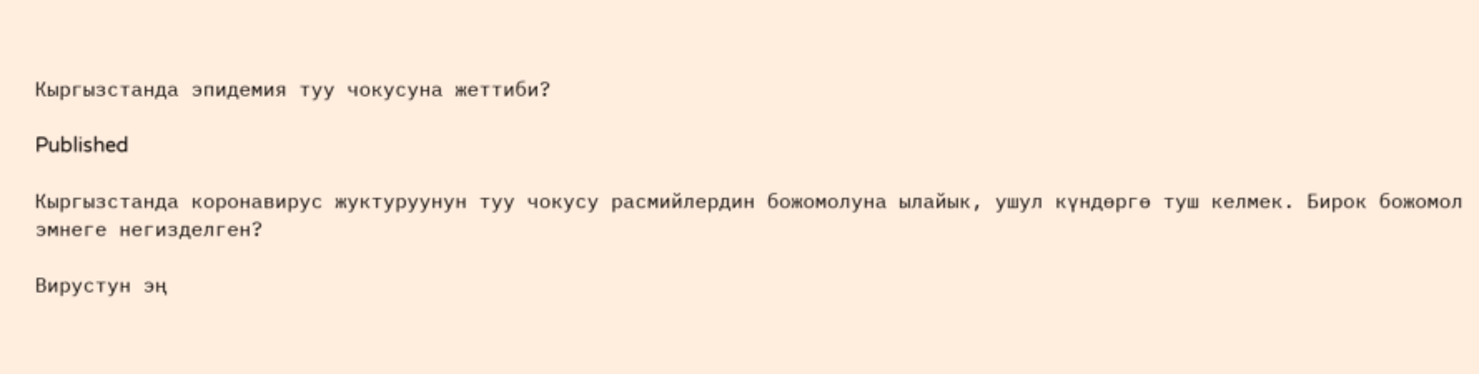Кыргызстанда эпидемия туу чокусуна жеттиби?

Published

Кыргызстанда коронавирус жуктуруунун туу чокусу расмийлердин божомолуна ылайык, ушул күндөргө туш келмек. Бирок божомол эмнеге негизделген?

Вирустун эң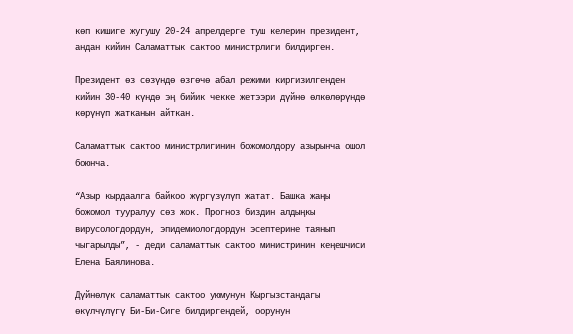көп кишиге жугушу 20-24 апрелдерге туш келерин президент, андан кийин Саламаттык сактоо министрлиги билдирген.

Президент өз сөзүндө өзгөчө абал режими киргизилгенден кийин 30-40 күндө эң бийик чекке жетээри дүйнө өлкөлөрүндө көрүнүп жатканын айткан.

Саламаттык сактоо министрлигинин божомолдору азырынча ошол боюнча.

“Азыр кырдаалга байкоо жүргүзүлүп жатат. Башка жаңы божомол тууралуу сөз жок. Прогноз биздин алдыңкы вирусологдордун, эпидемиологдордун эсептерине таянып чыгарылды”, - деди саламаттык сактоо министринин кеңешчиси Елена Баялинова.

Дүйнөлүк саламаттык сактоо уюмунун Кыргызстандагы өкүлчүлүгү Би-Би-Сиге билдиргендей, оорунун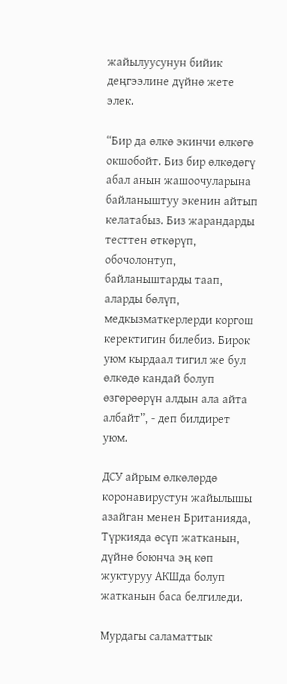жайылуусунун бийик деңгээлине дүйнө жете элек.

“Бир да өлкө экинчи өлкөгө окшобойт. Биз бир өлкөдөгү абал анын жашоочуларына байланыштуу экенин айтып келатабыз. Биз жарандарды тесттен өткөрүп, обочолонтуп, байланыштарды таап, аларды бөлүп, медкызматкерлерди коргош керектигин билебиз. Бирок уюм кырдаал тигил же бул өлкөдө кандай болуп өзгөрөөрүн алдын ала айта албайт”, - деп билдирет уюм.

ДСУ айрым өлкөлөрдө коронавирустун жайылышы азайган менен Британияда, Түркияда өсүп жатканын, дүйнө боюнча эң көп жуктуруу АКШда болуп жатканын баса белгиледи.

Мурдагы саламаттык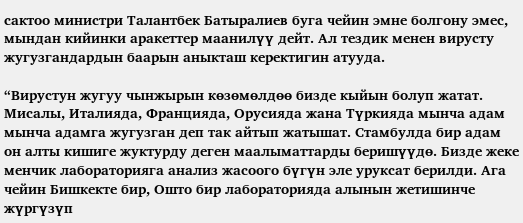сактоо министри Талантбек Батыралиев буга чейин эмне болгону эмес, мындан кийинки аракеттер маанилүү дейт. Ал тездик менен вирусту жугузгандардын баарын аныкташ керектигин атууда.

“Вирустун жугуу чынжырын көзөмөлдөө бизде кыйын болуп жатат. Мисалы, Италияда, Францияда, Орусияда жана Түркияда мынча адам мынча адамга жугузган деп так айтып жатышат. Стамбулда бир адам он алты кишиге жуктурду деген маалыматтарды беришүүдө. Бизде жеке менчик лабораторияга анализ жасоого бүгүн эле уруксат берилди. Ага чейин Бишкекте бир, Ошто бир лабораторияда алынын жетишинче жүргүзүп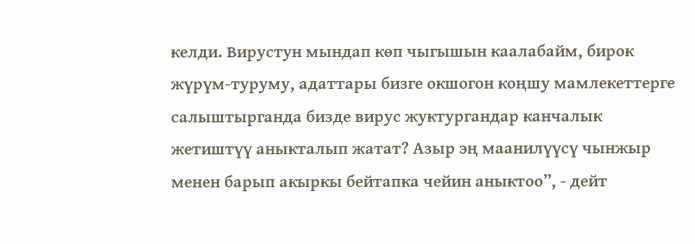келди. Вирустун мындап көп чыгышын каалабайм, бирок жүрүм-туруму, адаттары бизге окшогон коңшу мамлекеттерге салыштырганда бизде вирус жуктургандар канчалык жетиштүү аныкталып жатат? Азыр эң маанилүүсү чынжыр менен барып акыркы бейтапка чейин аныктоо”, - дейт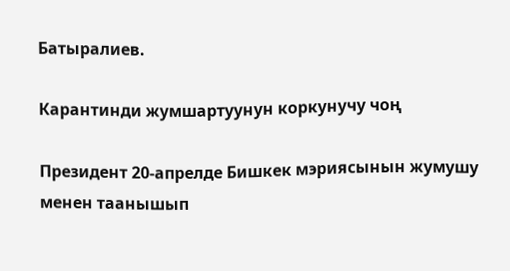Батыралиев.

Карантинди жумшартуунун коркунучу чоң

Президент 20-апрелде Бишкек мэриясынын жумушу менен таанышып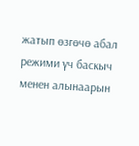жатып өзгөчө абал режими үч баскыч менен алынаарын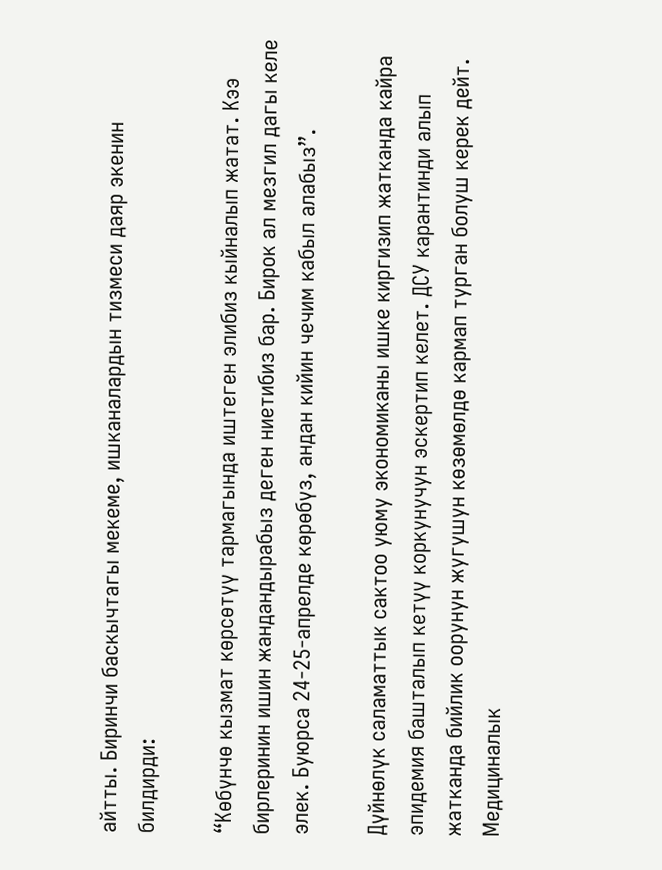айтты. Биринчи баскычтагы мекеме, ишканалардын тизмеси даяр экенин билдирди:

“Көбүнчө кызмат көрсөтүү тармагында иштеген элибиз кыйналып жатат. Кээ бирлеринин ишин жандандырабыз деген ниетибиз бар. Бирок ал мезгил дагы келе элек. Буюрса 24-25-апрелде көрөбүз, андан кийин чечим кабыл алабыз”.

Дүйнөлүк саламаттык сактоо уюму экономиканы ишке киргизип жатканда кайра эпидемия башталып кетүү коркунучун эскертип келет. ДСУ карантинди алып жатканда бийлик оорунун жугушун көзөмөлдө кармап турган болуш керек дейт. Медициналык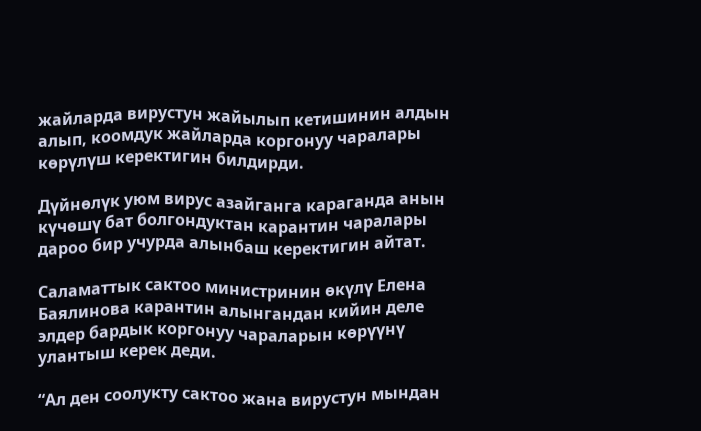жайларда вирустун жайылып кетишинин алдын алып, коомдук жайларда коргонуу чаралары көрүлүш керектигин билдирди.

Дүйнөлүк уюм вирус азайганга караганда анын күчөшү бат болгондуктан карантин чаралары дароо бир учурда алынбаш керектигин айтат.

Саламаттык сактоо министринин өкүлү Елена Баялинова карантин алынгандан кийин деле элдер бардык коргонуу чараларын көрүүнү улантыш керек деди.

“Ал ден соолукту сактоо жана вирустун мындан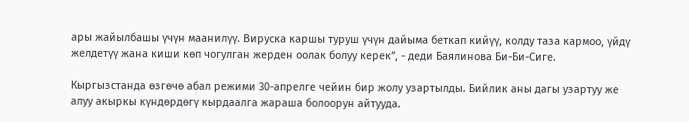ары жайылбашы үчүн маанилүү. Вируска каршы туруш үчүн дайыма беткап кийүү, колду таза кармоо, үйдү желдетүү жана киши көп чогулган жерден оолак болуу керек”, - деди Баялинова Би-Би-Сиге.

Кыргызстанда өзгөчө абал режими 30-апрелге чейин бир жолу узартылды. Бийлик аны дагы узартуу же алуу акыркы күндөрдөгү кырдаалга жараша болоорун айтууда.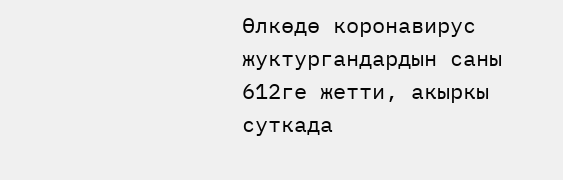Өлкөдө коронавирус жуктургандардын саны 612ге жетти, акыркы суткада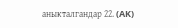аныкталгандар 22. (AK)